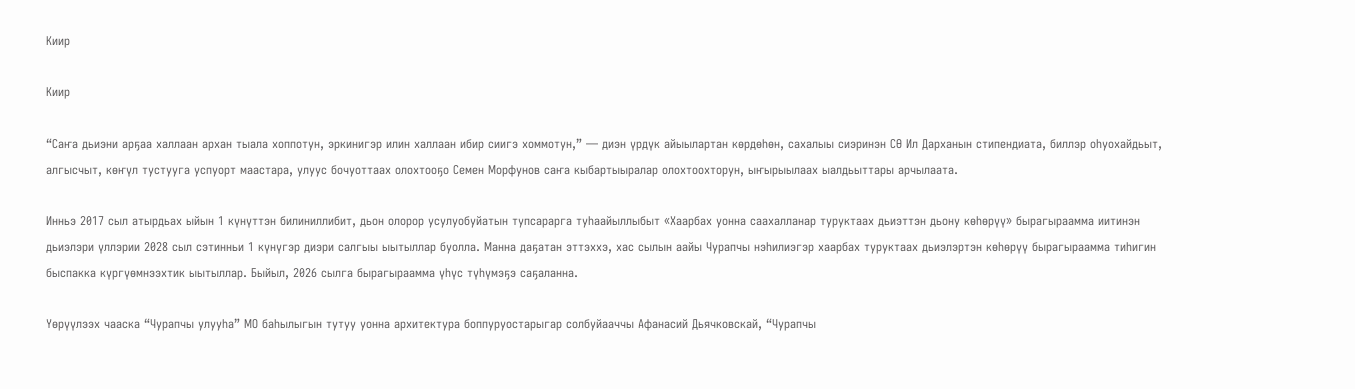Киир

Киир

“Саҥа дьиэни арҕаа халлаан архан тыала хоппотун, эркинигэр илин халлаан ибир сиигэ хоммотун,” — диэн үрдүк айыылартан көрдөһөн, сахалыы сиэринэн СӨ Ил Дарханын стипендиата, биллэр оһуохайдьыт, алгысчыт, көҥүл тустууга успуорт маастара, улуус бочуоттаах олохтооҕо Семен Морфунов саҥа кыбартыыралар олохтоохторун, ыҥырыылаах ыалдьыттары арчылаата.

Инньэ 2017 сыл атырдьах ыйын 1 күнүттэн билиниллибит, дьон олорор усулуобуйатын тупсарарга туһаайыллыбыт «Хаарбах уонна саахалланар туруктаах дьиэттэн дьону көһөрүү» бырагыраамма иитинэн дьиэлэри үллэрии 2028 сыл сэтинньи 1 күнүгэр диэри салгыы ыытыллар буолла. Манна даҕатан эттэххэ, хас сылын аайы Чурапчы нэһилиэгэр хаарбах туруктаах дьиэлэртэн көһөрүү бырагыраамма тиһигин быспакка күргүөмнээхтик ыытыллар. Быйыл, 2026 сылга бырагыраамма үһүс түһүмэҕэ саҕаланна.

Үөрүүлээх чааска “Чурапчы улууһа” МО баһылыгын тутуу уонна архитектура боппуруостарыгар солбуйааччы Афанасий Дьячковскай, “Чурапчы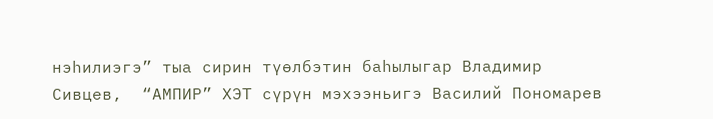нэһилиэгэ” тыа сирин түөлбэтин баһылыгар Владимир Сивцев,  “АМПИР” ХЭТ сүрүн мэхээньигэ Василий Пономарев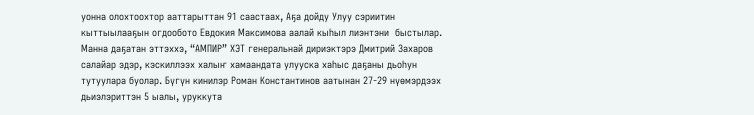уонна олохтоохтор ааттарыттан 91 саастаах, Аҕа дойду Улуу сэриитин кыттыылааҕын огдообото Евдокия Максимова аалай кыһыл лиэнтэни  быстылар. Манна даҕатан эттэххэ, “АМПИР” ХЭТ генеральнай дириэктэрэ Дмитрий Захаров салайар эдэр, кэскиллээх халыҥ хамаандата улууска хаһыс даҕаны дьоһун тутуулара буолар. Бүгүн кинилэр Роман Константинов аатынан 27-29 нүөмэрдээх дьиэлэриттэн 5 ыалы, уруккута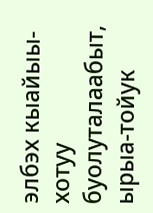элбэх кыайыы-хотуу буолуталаабыт, ырыа-тойук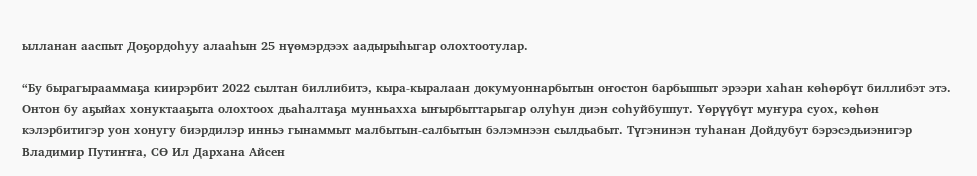ылланан ааспыт Доҕордоһуу алааһын 25 нүөмэрдээх аадырыһыгар олохтоотулар.

“Бу бырагырааммаҕа киирэрбит 2022 сылтан биллибитэ, кыра-кыралаан докумуоннарбытын оҥостон барбыппыт эрээри хаһан көһөрбүт биллибэт этэ. Онтон бу аҕыйах хонуктааҕыта олохтоох дьаһалтаҕа мунньахха ыҥырбыттарыгар олуһун диэн соһуйбуппут. Үөрүүбүт муҥура суох, көһөн кэлэрбитигэр уон хонугу биэрдилэр инньэ гынаммыт малбытын-салбытын бэлэмнээн сылдьабыт. Түгэнинэн туһанан Дойдубут бэрэсэдьиэнигэр Владимир Путиҥҥа, СӨ Ил Дархана Айсен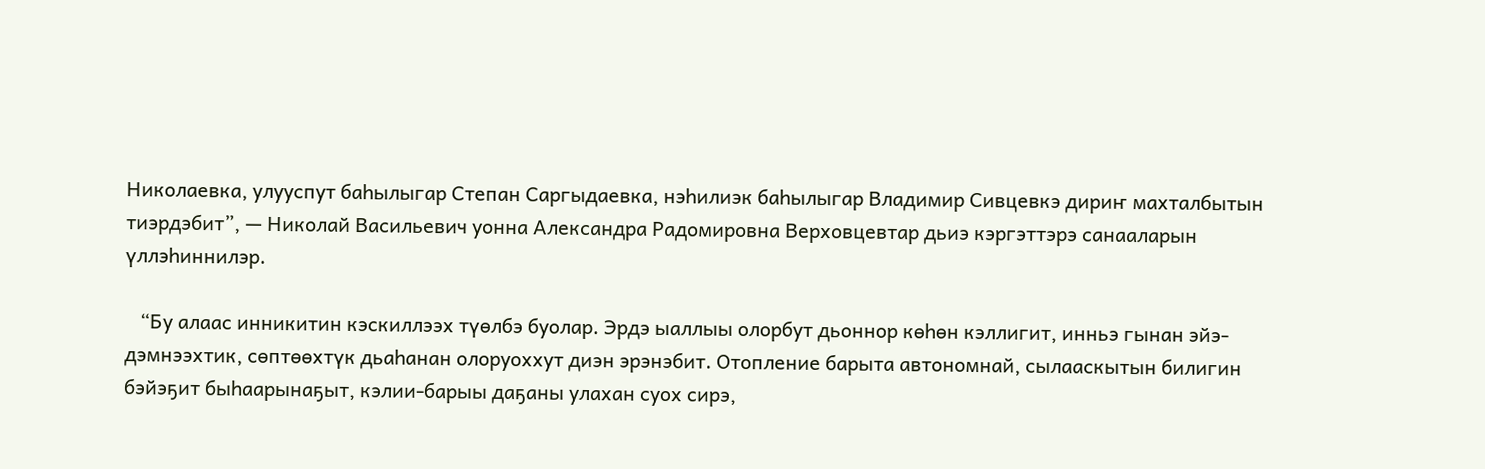Николаевка, улууспут баһылыгар Степан Саргыдаевка, нэһилиэк баһылыгар Владимир Сивцевкэ дириҥ махталбытын тиэрдэбит”, — Николай Васильевич уонна Александра Радомировна Верховцевтар дьиэ кэргэттэрэ санааларын үллэһиннилэр.

   “Бу алаас инникитин кэскиллээх түөлбэ буолар. Эрдэ ыаллыы олорбут дьоннор көһөн кэллигит, инньэ гынан эйэ-дэмнээхтик, сөптөөхтүк дьаһанан олоруоххут диэн эрэнэбит. Отопление барыта автономнай, сылааскытын билигин бэйэҕит быһаарынаҕыт, кэлии-барыы даҕаны улахан суох сирэ,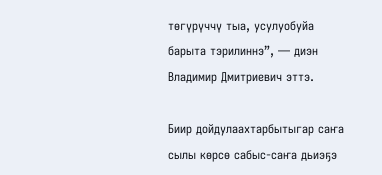төгүрүччү тыа, усулуобуйа барыта тэрилиннэ”, — диэн Владимир Дмитриевич эттэ.

Биир дойдулаахтарбытыгар саҥа сылы көрсө сабыс-саҥа дьиэҕэ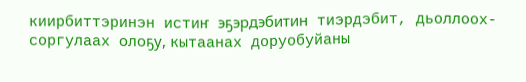киирбиттэринэн истиҥ эҕэрдэбитин тиэрдэбит, дьоллоох-соргулаах олоҕу, кытаанах доруобуйаны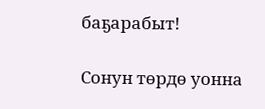баҕарабыт!

Сонун төрдө уонна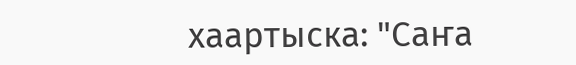хаартыска: "Саҥа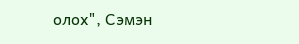олох", Сэмэн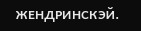ЖЕНДРИНСКЭЙ.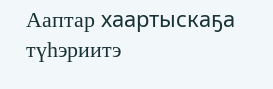Ааптар хаартыскаҕа түһэриитэ